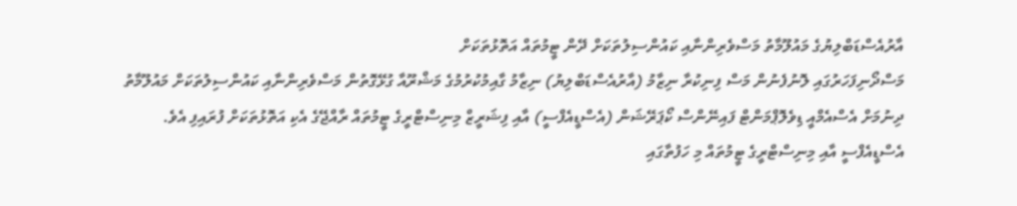އާރުއެސްޑަބްލިޔުގެ މައުލޫމާތު މަސްވެރިންނާއި ކައުންސިލުތަކަށް ދޭން ޓީމުތައް އަތޮޅުތަކަށް
މަސްދޯނިފަހަރުގައި ލޮނުފެނުން މަސް ފިނިކުރާ ނިޒާމު (އާރުއެސްޑަބްލިޔު) ނިޒާމު ގާއިމުކުރުމުގެ މަޝްރޫއާ ގުޅޭގޮތުން މަސްވެރިންނާއި ކައުންސިލުތަކަށް މައުލޫމާތު ދިނުމަށް އެސްއެމްއީ ޑިވެލޮޕްމަންޓް ފައިނޭންސް ކޯޕަރޭޝަން (އެސްޑީއެފްސީ) އާއި ފިޝަރީޒް މިނިސްޓްރީގެ ޓީމުތައް ރާއްޖޭގެ އެކި އަތޮޅުތަކަށް ފުރައިފި އެވެ.
އެސްޑީއެފްސީ އާއި މިނިސްޓްރީގެ ޓީމުތައް މި ހަފުތާގައި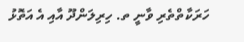ހަރަކާތްތެރި ވާނީ ތ. ހިރިލަންދޫ އާއި އެ އަތޮޅު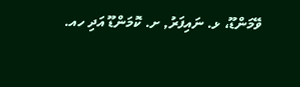ވޭމަންޑޫ، ޅ. ނައިފަރު, ށ. ކޮމަންޑޫ އަދި ހއ.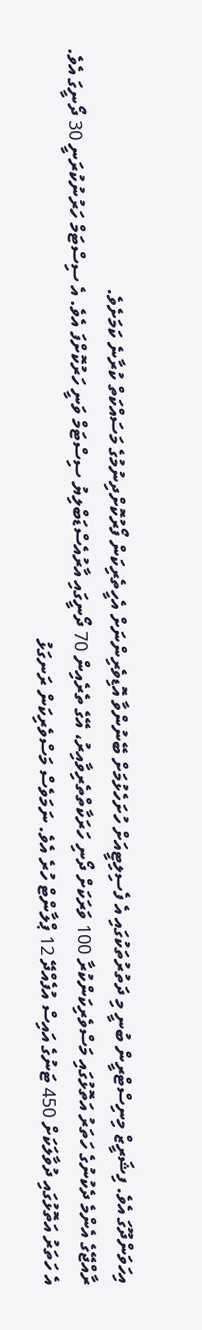އިހަވަންދޫގަ އެވެ. ފިޝަރީޒް މިނިސްޓްރީން ބުނީ މި ދަތުރުތަކުގައި އެ ފެސިލިޓީއަށް ހުށަހެޅުމަށް ބޭނުންވާ އޮޑިވެރިންނަށް އެހީތެރިކަން ފޯރުކޮށްދިނުމުގެ މަސައްކަތް ކުރާނެ ކަމަށެވެ.
ރާއްޖޭގެ އެންމެ ދެކުނުގެ ހަތަރު އަތޮޅުގައި މަސްވެރިކަންކުރާ 100 ވަރަކަށް ދޯނި ހަރަކާތްތެރިވާއިރު، އޭގެ ތެރެއިން 70 ދޯނީގައި އާރުއެސްޑަބްލިޔު ސިސްޓަމް ވަނީ ހަރުކޮށްފަ އެވެ. އެ ސިސްޓަމް ހަރުނުކުރަނީ 30 ދޯނީގަ އެވެ.
އެ ހަތަރު އަތޮޅުގައި ދުވާލަކަށް 450 ޓަނުގެ އައިސް އުފެއްދޭ 12 ޕްލާންޓް ހުރެ އެވެ. ނަމަވެސް މަސްވެރިކަން ރަނގަޅު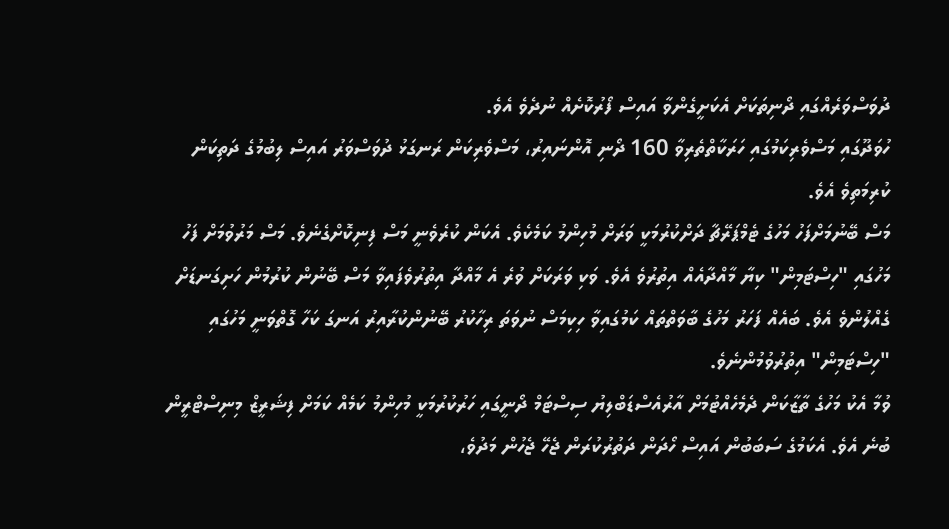ދުވަސްވަރެއްގައި ދޯނިތަކަށް އެކަށީގެންވާ އައިސް ފޯރުކޮށެއް ނުދެވެ އެވެ.
ހުވަދޫގައި މަސްވެރިކަމުގައި ހަރަކާތްތެރިވާ 160 ދޯނި އޮންނައިރު، މަސްވެރިކަން ރަނގަޅު ދުވަސްވަރު އައިސް ލިބުމުގެ ދަތިކަން ކުރިމަތިވެ އެވެ.
މަސް ބޭނުމަށްފަހު މަހުގެ ޓެމްޕަރޭޗާ ދަށްކުރުމަކީ ވަރަށް މުހިންމު ކަމެކެވެ. އެކަން ކުރެވެނީ މަސް ފިނިކޮށްގެނެވެ. މަސް މަރުވުމަށް ފަހު މަހުގައި "ހިސްޓަމިން" ކިޔާ މާއްދާއެއް އިތުރުވެ އެވެ. ވަކި ވަރަކަށް ވުރެ އެ މާއްދާ އިތުރުވެފައިވާ މަސް ބޭނުން ކުރުމުން ހަށިގަނޑަށް ގެއްލުންވެ އެވެ. ބައެއް ފަހަރު މަހުގެ ބާވަތްތައް ކަމުގައިވާ ހިކިމަސް ނުވަތަ ރިހާކުރު ބޭނުންކުރާއިރު އަނގަ ކަހާ ގޮތްވަނީ މަހުގައި "ހިސްޓަމިން" އިތުރުވުމުންނެވެ.
ވުމާ އެކު މަހުގެ ތާޒާކަން ދެމެހެއްޓުމަށް އާރުއެސްޑަބްލިޔު ސިސްޓަމް ދޯނީގައި ހަރުކުރުމަކީ މުހިންމު ކަމެއް ކަމަށް ފިޝަރީޒް މިނިސްޓްރީން ބުނެ އެވެ. އެކަމުގެ ސަބަބުން އައިސް ހޯދަން ދަތުރުކުރަން ޖެހޭ ޖެހުން މަދުވެ،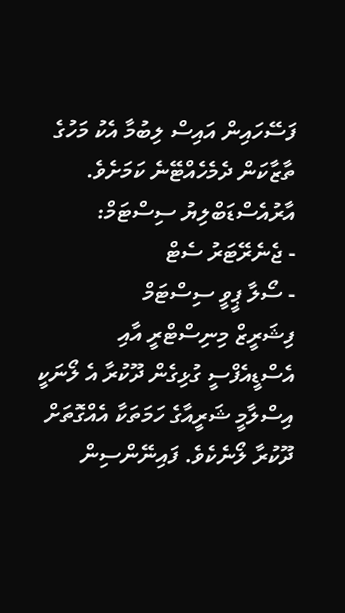ފަސޭހައިން އައިސް ލިބުމާ އެކު މަހުގެ ތާޒާކަން ދެމެހެއްޓޭނެ ކަމަށެވެ.
އާރުއެސްޑަބްލިޔު ސިސްޓަމް:
- ޖެނެރޭޓަރު ސެޓް
- ސޯލާ ޕީވީ ސިސްޓަމް
ފިޝަރީޒް މިނިސްޓްރީ އާއި އެސްޑީއެފްސީ ގުޅިގެން ދޫކުރާ އެ ލޯނަކީ އިސްލާމީ ޝަރީއާގެ ހަމަތަކާ އެއްގޮތަށް ދޫކުރާ ލޯނެކެވެ. ފައިނޭންސިން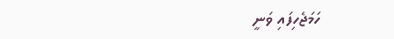ހަމަޖެހިފައި ވަނީ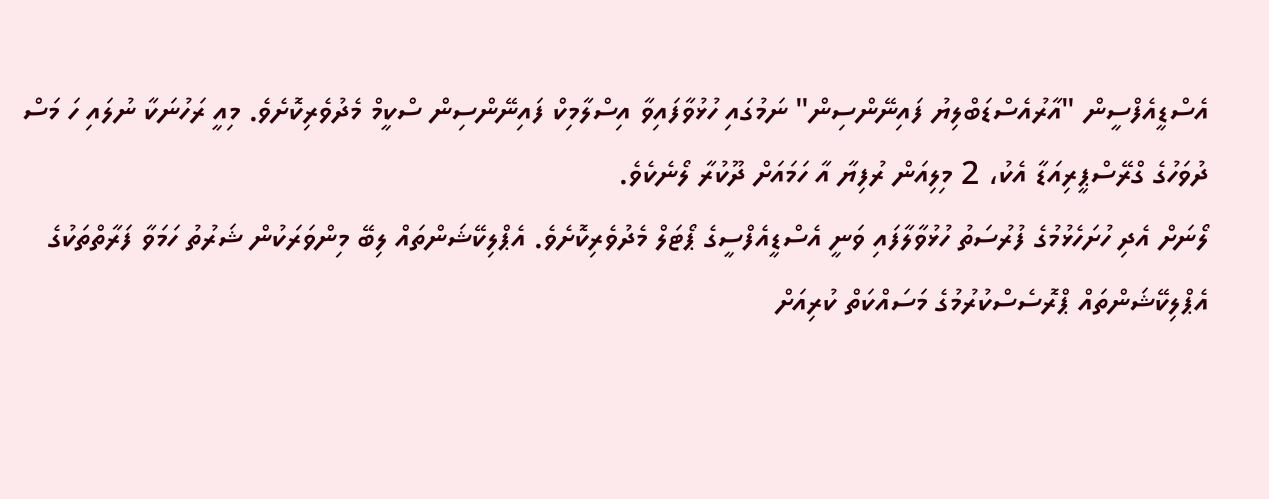އެސްޑީއެފްސީން "އާރުއެސްޑަބްލިޔު ފައިނޭންސިން" ނަމުގައި ހުޅުވާފައިވާ އިސްލާމިކް ފައިނޭންސިން ސްކީމް މެދުވެރިކޮށެވެ. މިއީ ރަހުނަކާ ނުލައި ހަ މަސް ދުވަހުގެ ގްރޭސްޕީރިއަޑާ އެކު، 2 މިލިއަން ރުފިޔާ އާ ހަމައަށް ދޫކުރާ ލޯނެކެވެ.
ލޯނަށް އެދި ހުށަހެޅުމުގެ ފުރުސަތު ހުޅުވާލާފައި ވަނީ އެސްޑީއެފްސީގެ ޕޯޓަލް މެދުވެރިކޮށެވެ. އެޕްލިކޭޝަންތައް ލިބޭ މިންވަރަކުން ޝަރުތު ހަމަވާ ފަރާތްތަކުގެ އެޕްލިކޭޝަންތައް ޕްރޮސެސްކުރުމުގެ މަސައްކަތް ކުރިއަށް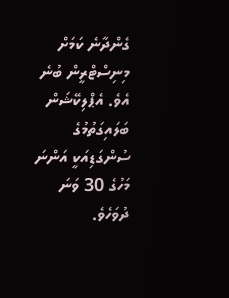ގެންދާނެ ކަމަށް މިނިސްޓްރީން ބުނެ އެވެ. އެޕްލިކޭޝަން ބަލައިގަތުމުގެ ސުންގަޑިއަކީ އަންނަ މަހުގެ 30 ވަނަ ދުވަހެވެ.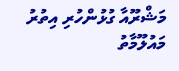މަޝްރޫއާ ގުޅުންހުރި އިތުރު މައުލޫމާތު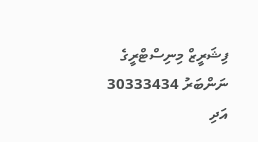ފިޝަރީޒް މިނިސްޓްރީގެ ނަންބަރު 30333434 އަދި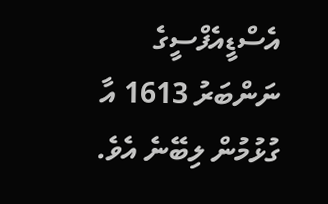އެސްޑީއެފްސީގެ ނަންބަރު 1613 އާ ގުޅުމުން ލިބޭނެ އެވެ.